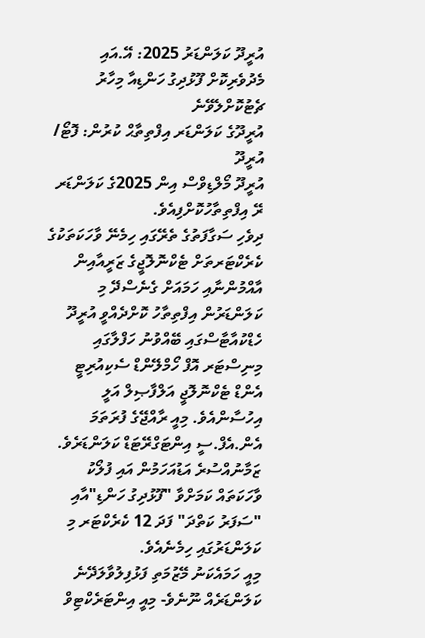އުރީދޫ ކަލަންޑަރު 2025: އޭ.އައި މެދުވެރިކޮށް ފޫޅުދިގު ހަންޑިއާ މިހާރު ޗެޓުކޮށްލެވޭނެ
އުރީދޫގެ ކަލަންޑަރ އިފްތިތާޙް ކުރުން: ފޮޓޯ/ އުރީދޫ
އުރީދޫ މޯލްޑިވްސް އިން 2025ގެ ކަލަންޑަރ ރޭ އިފްތިތާހުކޮށްފިއެވެ.
ދިވެހި ސަގާފަތުގެ ތެރޭގައި ހިމެނޭ ވާހަކަތަކުގެ ކެރެކްޓަރތަށް ޓެކްނޮލޮޖީގެ ޒަރީއާއިން އާއްމުންނާއި ހަމައަށް ގެނެސްދޭ މި ކަލަންޑަރުން އިފްތިތާހު ކޮށްދެއްވީ އުރީދޫ ހެޑްކުއާޓާސްގައި ބޭއްވުނު ހަފްލާގައި މިނިސްޓަރ އޮފް ހޯމްލޭންޑް ސެކިއުރިޓީ އެންޑް ޓެކްނޮލޮޖީ އަލްފާޞިލް އަލީ އިހުސާންއެވެ. މިއީ ރާއްޖޭގެ ފުރަތަމަ އެން.އެފް.ސީ އިންޓަގްރޭޓަޑް ކަލަންޑަރެވެ.
ޒަމާނުއްސުރެ އަޑުއަހަމުން އައި ފުލޯކު ވާހަކަތައް ކަމަށްވާ "ފޫޅުދިގު ހަންޑި"އާއި "ސަފަރު ކަތްދަ" ފަދަ 12 ކެރެކްޓަރ މި ކަލަންޑަރުގައި ހިމެނެއެވެ.
މިއީ ހަމައެކަނު މޭޒުމަތި ފަޅުފިލުވާލަދޭނެ ކަލަންޑަރެއް ނޫނެވެ- މިއީ އިންޓަރެކްޓިވް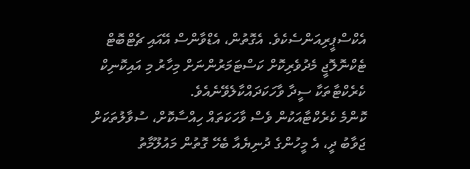އެކްސްޕީރިއަންސެކެވެ. އެގޮތުން، އެޑްވާންސް އޭއައި ޗެޓްބޮޓް ޓެކްނޮލޮޖީ މެދުވެރިކޮށް ކަސްޓަމަރުންނަށް މިހާރު މި އައިކޮނިކް ކެރެކްޓާތަކާ ސީދާ ވާހަކަދައްކާލެވޭނެއެވެ.
ކޮންމެ ކެރެކްޓާއަކުން ވެސް ވާހަކަތައް ހިއްސާކޮށް، ސުވާލުތަކަށް ޖަވާބު ދީ، އެ މީހުންގެ ދުނިޔެއާ ބެހޭ ގޮތުން މައުލޫމާތު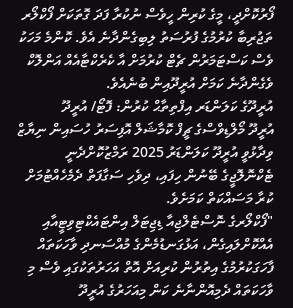ފޯރުކޮށްދީ، މީގެ ކުރިން ހީވެސް ނުކުރާ ފަދަ ގޮތަކަށް ފޯކްލޯރ ތަޖުރިބާ ކުރުމުގެ ފުރުސަތު ލިބިގެންދާނެ އެވެ. ކޮންމެ މަހަކު ވެސް ކަސްޓަމަރުން ޗެޓް ކުރުމަށް އާ ކެރެކްޓާއެއް އަންލޮކް ވެގެންދާނެ ކަމަށް އުރީދޫއިން ބުނެއެވެ.
އުރީދޫގެ ކަލަންޑަރ އިފްތިތާޙް ކުރުން: ފޮޓޯ/ އުރީދޫ
އުރީދޫ މޯލްޑިވްސްގެ ޗީފް ކޮމާޝަލް އޮފިސަރު ހުސައިން ނިޔާޒް ވިދާޅުވީ އުރީދޫ ކަލަންޑަރު 2025 ރަމްޒުކޮށްދެނީ ޓެކްނޮލޮޖީގެ ބޭނުން ހިފައި، ދިވެހި ސަގާފަތް ދެމެހެއްޓުމަށް ކުރާ މަސައްކަތް ކަމަށެވެ.
"ފޯކްލޯރގެ ނޮސްޓެލްޖިއާ ޑިޖިޓަލް އިންޓައެކްޓިވިޓީއާއި އެއްކޮށްލައިގެން، އަޅުގަނޑުމެންގެ މުއްސަނދި ވާހަކަތައް ފާހަގަކުރުމުގެ އިތުރުން ކުރިއަށް އޮތް އަހަރުތަކުގައި ވެސް މި ވާހަކަތައް ދެމިއޮންނާނެ ކަން މިއަހަރުގެ އުރީދޫ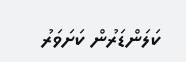ކަލަންޑަރުން ކަށަވަރު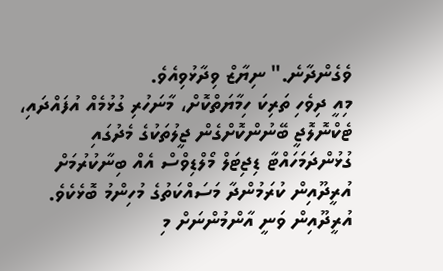ވެގެންދާނެ." ނިޔާޒް ވިދާޅުވިއެވެ.
މިއީ ދިވެހި ތަރިކަ ހިމާޔަތްކޮށް، މާނަހުރި ގުޅުމެއް އުފައްދައި، ޓެކްނޮލޮޖީ ބޭނުންކޮށްގެން ޖީލުތަކުގެ މެދުގައި ގުޅުންދަމަހައްޓާ ޑިޖިޓަލް މޯލްޑިވްސް އެއް ބިނާކުރުމަށް އުރީދޫއިން ކުރަމުންދާ މަސައްކަތުގެ މުހިންމު ބޮޅެކެވެ.
އުރީދޫއިން ވަނީ އާންމުންނަށް މި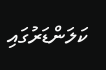ކަލަންޑަރުގައި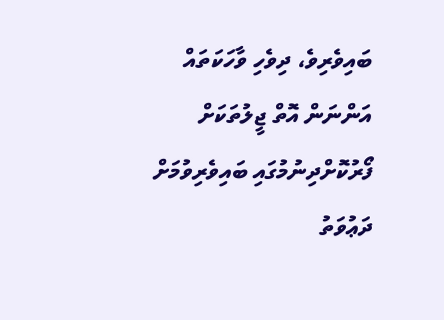ބައިވެރިވެ، ދިވެހި ވާހަކަތައް އަންނަން އޮތް ޖީލުތަކަށް ފޯރުކޮށްދިނުމުގައި ބައިވެރިވުމަށް ދަޢުވަތު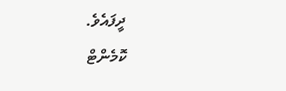ދީފައެވެ.
ކޮމެންޓް